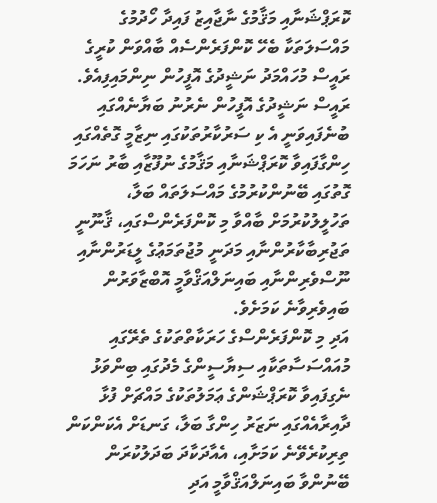ކޮރަޕްޝަނާއި މަޤާމުގެ ނާޖާއިޒު ފައިދާ ހޯދުމުގެ މައްސަލަތަކާ ބެހޭ ކޮންފަރެންސެއް ބާއްވަން ކުރީގެ ރައީސް މުހައްމަދު ނަޝީދުގެ އޮފީހުން ނިންމައިފިއެވެ.
ރައީސް ނަޝީދުގެ އޮފީހުން ނެރުނު ބަޔާނެއްގައި ބުނެފައިވަނީ އެ ކި ސަރުކާރުތަކުގައި ނިޒާމީ ގޮތެއްގައި ހިންގާފައިވާ ކޮރަޕްޝަނާއި މަޤާމުގެ ނުފޫޒާއި ބާރު ނަހަމަ ގޮތުގައި ބޭނުންކުރުމުގެ މައްސަލަތައް ބަލާ، ތަހުލީލުކުރުމަށް ބާއްވާ މި ކޮންފަރެންސްގައި، ޤާނޫނީ ތަޖުރިބާކާރުންނާއި މަދަނީ މުޖުތަމަޢުގެ ލީޑަރުންނާއި ނޫސްވެރިންނާއި ބައިނަލްއަޤްވާމީ އޮބްޒާވަރުން ބައިވެރިވާނެ ކަމަށެވެ.
އަދި މި ކޮންފަރެންސްގެ ހަރަކާތްތަކުގެ ތެރޭގައި މުއައްސަސާތަކާއި ސިޔާސީންގެ މެދުގައި ބިންވަޅު ނެގިފައިވާ ކޮރަޕްޝަންގެ ޢަމަލުތަކުގެ މައްޗަށް ފުޅާ ދާއިރާއެއްގައި ނަޒަރު ހިންގާ ބަލާ، ގަނޑަށް އެކަންކަން ތިރިކުރެވޭނެ ކަމަށާއި، އެއާދަކާދަ ބަދަލުކުރަން ބޭނުންވާ ބައިނަލްއަޤްވާމީ އަދި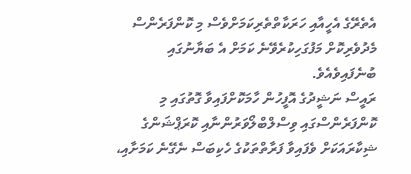އެތެރޭގެ އެހީއާއި ހަރަކާތްތެރިކަމަށްވެސް މި ކޮންފަރެންސް މެދުވެރިކޮށް މަފުގަހިކުރެވޭނެ ކަމަށް އެ ބަޔާނުގައި ބުނެފައިވެއެވެ.
ރައީސް ނަޝީދުގެ އޮފީހުން ހާމަކޮށްފައިވާ ގޮތުގައި މި ކޮންފަރެންސްގައި ވިސްލްބްލޯވަރުންނާއި ކޮރަޕްޝަންގެ ޝިކާރައަކަށް ވެފައިވާ ފަރާތްތަކުގެ ހެކިބަސް ނެގޭނެ ކަމަށާއި،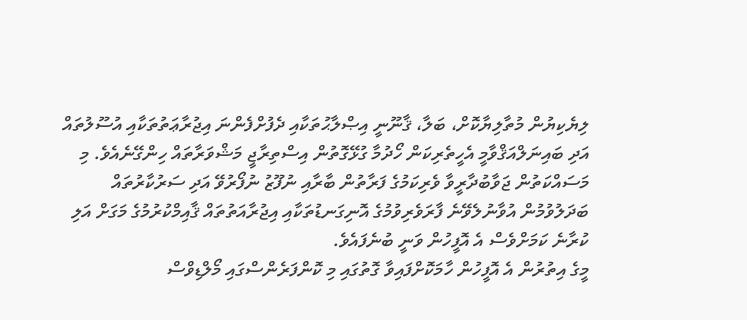ލިޔެކިޔުން މުތާލިޔާކޮށް، ބަލާ، ޤާނޫނީ އިޞްލާޙުތަކާއި ދެފުށްފެންނަ އިޖުރާޢަތުތަކާއި އުސޫލުތައް އަދި ބައިނަލްއަޤްވާމީ އެހީތެރިކަން ހޯދުމާ ގުޅޭގޮތުން އިސްތިރާޖީ މަޝްވަރާތައް ހިންގޭނެއެވެ. މި މަސައްކަތުން ޖަވާބުދާރީވާ ވެރިކަމުގެ ފަރާތުން ބާރާއި ނުފޫޒު ނުފޯރުވޭ އަދި ސަރުކާރުތައް ބަދަލުވުމުން އުވާނުލެވޭނެ ފާރަވެރިވުމުގެ އޮނިގަނޑުތަކާއި އިޖުރާއަތުތައް ޤާއިމްކުރުމުގެ މަގަށް އަލި ކުރާނެ ކަމަށްވެސް އެ އޮފީހުން ވަނީ ބުނެފައެވެ.
މީގެ އިތުރުން އެ އޮފީހުން ހާމަކޮށްފައިވާ ގޮތުގައި މި ކޮންފަރެންސްގައި މޯލްޑިވްސް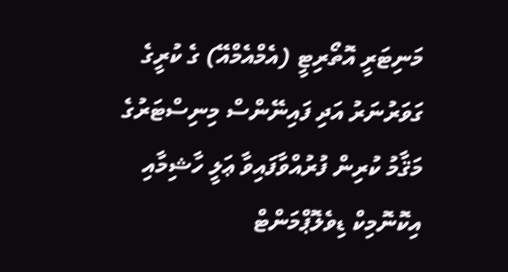މަނިޓަރީ އޮތޯރިޓީ (އެމްއެމްއޭ) ގެ ކުރީގެ ގަވަރުނަރު އަދި ފައިނޭންސް މިނިސްޓަރުގެ މަޤާމު ކުރިން ފުރުއްވާފައިވާ ޢަލީ ހާޝިމާއި އިކޮނޮމިކް ޑިވެލޮޕްމަންޓް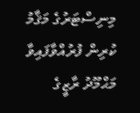މިނިސްޓަރުގެ މަޤާމު ކުރިން ފުރުއްވާފައިވާ މަޙްމޫދު ރާޒީގެ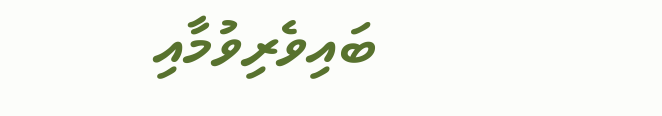ބައިވެރިވުމާއި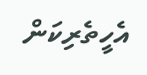އެހީތެރިކަން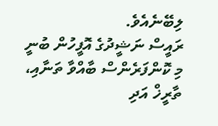ލިބޭނެއެވެ.
ރައީސް ނަޝީދުގެ އޮފީހުން ބުނީ މި ކޮންފަރެންސް ބާއްވާ ތަނާއި، ތާރީޚް އަދި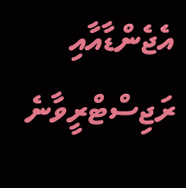އެޖެންޑާއާއި ރަޖިސްޓްރީވާނެ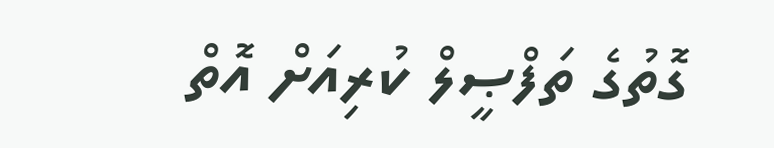ގޮތުގެ ތަފްޞީލް ކުރިއަށް އޮތް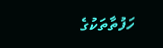ހަފުތާތަކުގެ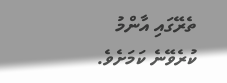ތެރޭގައި އާންމު ކުރެވޭނެ ކަމަށެވެ.